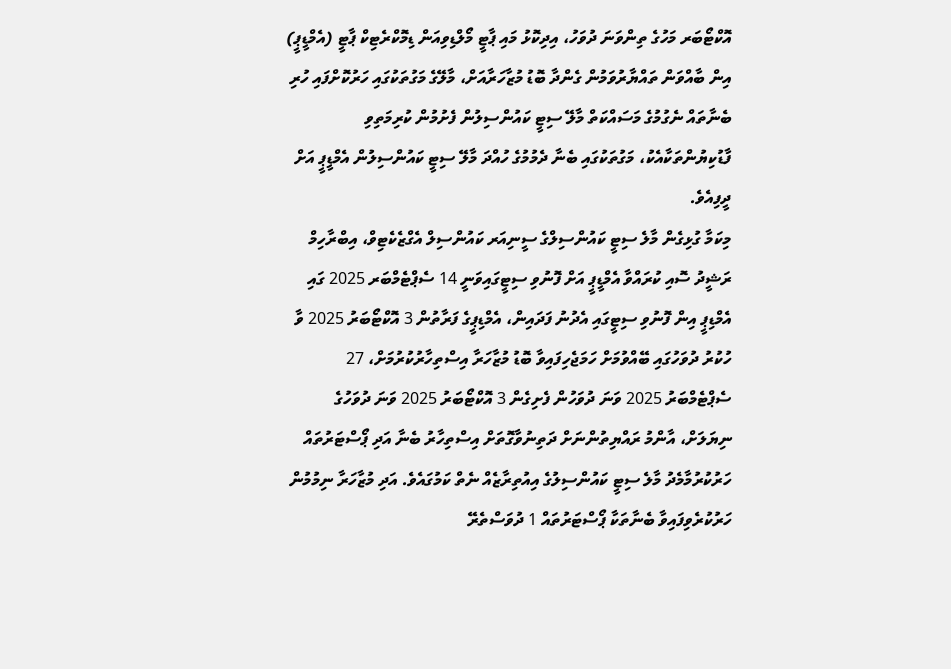އޮކްޓޯބަރ މަހުގެ ތިންވަނަ ދުވަހު، އިދިކޮޅު މައި ޕާޓީ މޯލްޑިވިއަން ޑިމޮކްރެޓިކް ޕާޓީ (އެމްޑީޕީ) އިން ބާއްވަން ތައްޔާރުވަމުން ގެންދާ ބޮޑު މުޒާހަރާއަށް، މާލޭގެ މަގުތަކުގައި ހަރުކޮށްފައި ހުރި ބެނާތައް ނެގުމުގެ މަސައްކަތް މާލޭ ސިޓީ ކައުންސިލުން ފެށުމުން ކުރިމަތިވި ފާޑުކިޔުންތަކާއެކު، މަގުތަކުގައި ބެނާ ދެމުމުގެ ހުއްދަ މާލޭ ސިޓީ ކައުންސިލުން އެމްޑީޕީ އަށް ދީފިއެވެ.
މިކަމާ ގުޅިގެން މާލެ ސިޓީ ކައުންސިލްގެ ސީނިއަރ ކައުންސިލް އެގްޒެކެޓިވް، އިބްރާހިމް ރަޝީދު ސޮއި ކުރައްވާ އެމްޑީޕީ އަށް ފޮނުވި ސިޓީގައިވަނީ 14 ސެޕްޓެމްބަރ 2025 ގައި އެމްޑިޕީ އިން ފޮނުވި ސިޓީގައި އެދުނު ފަދައިން، އެމްޑިޕީގެ ފަރާތުން 3 އޮކްޓޯބަރު 2025 ވާ ހުކުރު ދުވަހުގައި ބޭއްވުމަށް ހަމަޖެހިފައިވާ ބޮޑު މުޒާހަރާ އިސްތިހާރުކުރުމަށް، 27 ސެޕްޓެމްބަރު 2025 ވަނަ ދުވަހުން ފެށިގެން 3 އޮކްޓޯބަރު 2025 ވަނަ ދުވަހުގެ ނިޔަލަށް، އާންމު ރައްޔިތުންނަށް ދަތިނުވާގޮތަށް އިސްތިހާރު ބެނާ އަދި ޕޯސްޓަރުތައް ހަރުކުރުމާމެދު މާލެ ސިޓީ ކައުންސިލުގެ އިއުތިރާޒެއް ނެތް ކަމުގައެވެ. އަދި މުޒާހަރާ ނިމުމުން ހަރުކުރެވިފައިވާ ބެނާތަކާ ޕޯސްޓަރުތައް 1 ދުވަސްތެރޭ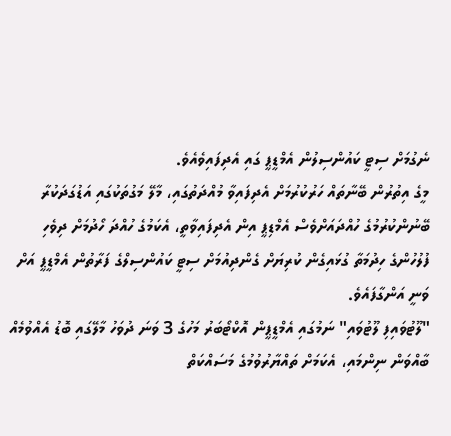ނެގުމަށް ސިޓީ ކައުންސިލުން އެމްޑީޕީ ގައި އެދިފައިވެއެވެ.
މީގެ އިތުރުން ބޭނާތައް ހަރުކުރުމަށް އެދިފައިވާ މުއްދަތުގައި، މާލޭ މަގުތަކުގައި އަޑުގަދަކުރާ ބޭނުންކުރުމުގެ ހުއްދައަށްވެސް އެމްޑިޕީ އިން އެދިފައިވާތީ، އެކަމުގެ ހުއްދަ ހޯދުމަށް ދިވެހި ފުލުހުންގެ ހިދުމަތާ ގުޅައިގެން ކުރިޔަށް ގެންދިއުމަށް ސިޓީ ކައުންސިލްގެ ފަރާތުން އެމްޑީޕީ އަށް ވަނީ އަންގާފައެވެ.
"ލޫޓުވައިފި ލޫޓުވައި" ނަމުގައި އެމްޑީޕީން އޮކްޓޯބަރު މަހުގެ 3 ވަނަ ދުވަހު މާލޭގައި ބޮޑު އެއްވުމެއް ބާއްވަން ނިންމައި، އެކަމަށް ތައްޔާރުވުމުގެ މަސައްކަތް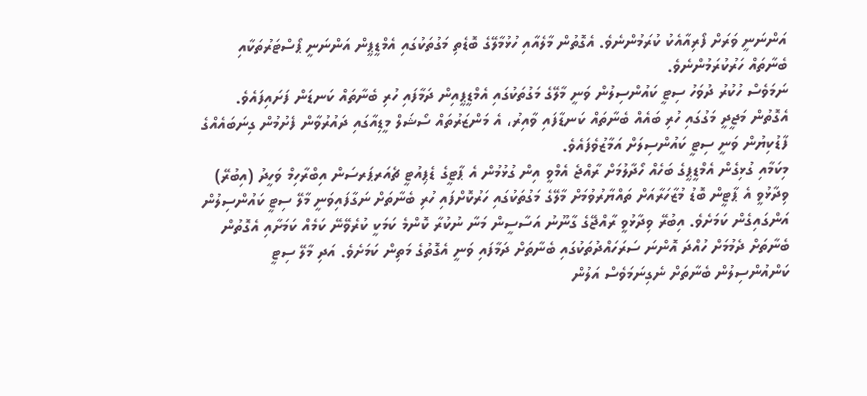އަންނަނީ ވަރަށް ފޯރިއާއެކު ކުރަމުންނެވެ. އެގޮތުން މާލެއާއި ހުޅުމާލޭގެ ބޮޑެތި މަގުތަކުގައި އެމްޑީޕީން އަންނަނީ ޕޯސްޓަރުތަކާއި ބެނާތައް ހަރުކުރަމުންނެވެ.
ނަމަވެސް ހުކުރު ދުވަހު ސިޓީ ކައުންސިލުން ވަނީ މާލޭގެ މަގުތަކުގައި އެމްޑީޕީއިން ދަމާފައި ހުރި ބެނާތައް ކަނޑަން ފަށައިފައެވެ. އެގޮތުން މަޖީދީ މަގުގައި ހުރި ބައެއް ބެނާތައް ކަނޑާފައި ވާއިރު، އެ މަންޒަރުތައް ސޯޝަލް މީޑިއާގައި ދައުރުވާން ފެށުމުން ގިނަބައެއްގެ ފާޑުކިޔުން ވަނީ ސިޓީ ކައުންސިލަށް އަމާޒުވެފައެވެ.
މިކަމާއި ގުޅިގެން އެމްޑީޕީގެ ބަހެއް ހޯދާލުމަށް ރާއްޖެ އެމްވީ އިން ގުޅުމުން އެ ޕާޓީގެ ޑެޕިއުޓީ ޗެއަރޕަރސަން އިބްރާހިމް ވަހީދު (އިބުރޭ) ވިދާޅުވީ އެ ޕާޓީން ބޮޑު މުޒާހަރާއަށް ތައްޔާރުވުމަށް މާލޭގެ މަގުތަކުގައި ހަރުކޮށްފައި ހުރި ބެނާތަށް ނަގާފައިވަނީ މާލޭ ސިޓީ ކައުންސިލުން އަންގައިގެން ކަމަށެވެ. އިބުރޭ ވިދާޅުވީ ރާއްޖޭގެ ގާނޫނު އަސާސީން މަނާ ނުކުރާ ކޮންމެ ކަމަކީ ކުރެވޭނޭ ކަމެއް ކަމަށާއި އެގޮތުން ބެނާތަށް ދެމުމަށް ހުއްދަ އޮންނަ ސަރަހައްދުތަކުގައި ބެނާތަށް ދަމާފައި ވަނީ އެގޮތުގެ މަތިން ކަމަށެވެ. އަދި މާލޭ ސިޓީ ކަންއުންސިލުން ބެނާތަށް ނެގިނަމަވެސް އަލުން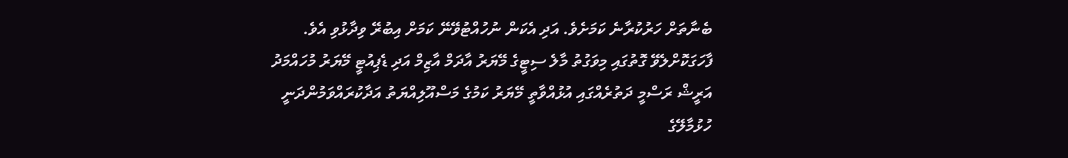ބެނާތަށް ހަރުކުރާނެ ކަމަށެވެ. އަދި އެކަން ނުހުއްޓުވޭނޭ ކަމަށް އިބުރޭ ވިދާޅުވި އެވެ.
ފާހަގަކޮށްލެވޭ ގޮތުގައި މިވަގުތު މާލެ ސިޓީގެ މޭޔަރު އާދަމް އާޒިމް އަދި ޑެޕިއުޓީ މޭޔަރު މުހައްމަދު އަރީޝް ރަސްމީ ދަތުރެއްގައި އުޅުއްވާތީ މޭޔަރު ކަމުގެ މަސްއޫލިއްޔަތު އަދާކުރައްވަމުންދަނީ ހުޅުމާލޭގެ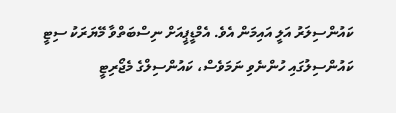ކައުންސިލަރު އަލީ އައިމަން އެވެ. އެމްޑީޕީއަށް ނިސްބަތްވާ މޭޔަރަކު ސިޓީ ކައުންސިލުގައި ހުންނެވި ނަމަވެސް، ކައުންސިލްގެ މެޖޯރިޓީ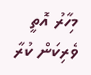މިހާރު އޮތީ ވެރިކަން ކުރާ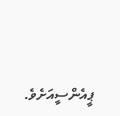ޕީއެންސީއަށެވެ.